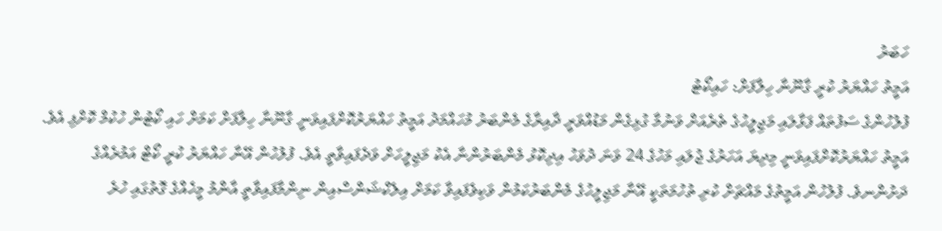ހަބަރު
އަމީތު ހައްޔަރު ކުރީ ގާނޫނާ ހިލާފަށް: ހައިކޯޓު
ފުލުހުންގެ ސަފުތައް ފަޅާލައި މަޖިލީހުގެ ތެރެއަށް ވަނުމާ ގުޅިގެން މަޑުއްވަރީ ދާއިރާގެ މެންބަރު މުހައްމަދު އަމީތު ހައްޔަރުކޮށްފައިވަނީ ގާނޫނާ ހިލާފަށް ކަމަށް ހައި ކޯޓުން ހުކުމް ކޮށްފި އެވެ.
އަމީތު ހައްޔަރުކޮށްފައިވަނީ މިދިޔަ އަހަރުގެ ޖުލައި މަހުގެ 24 ވަނަ ދުވަހު އިދިކޮޅު މެންބަރުންނާ އެކު މަޖިލީހަށް ވަދެފައިވާތީ އެވެ. ފުލުހުން އޭނާ ހައްޔަރު ކުރީ ކޯޓް އަމުރެއްގެ ދަށުންނވެ. ފުލުހުން އަމީތުގެ މައްޗަށް ކުރި ތުހުމަތަކީ އޭނާ މަޖިލީހުގެ މެންބަރުކަމުން ވަކިވެފައިވާ ކަމަށް އިލެކްޝަންސްއިން ނިންމާފައިވާތީ އާންމު މީހެއްގެ ގޮތުގައި ހުރެ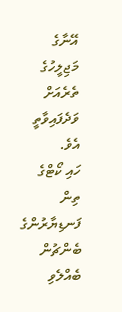އޭނާގެ މަޖިލީހުގެ ތެރެއަށް ވަދެފައިވާތީ އެވެ.
ހައި ކޯޓްގެ ތިން ފަނޑިޔާރުންގެ ބެންޗުން ބެއްލެވި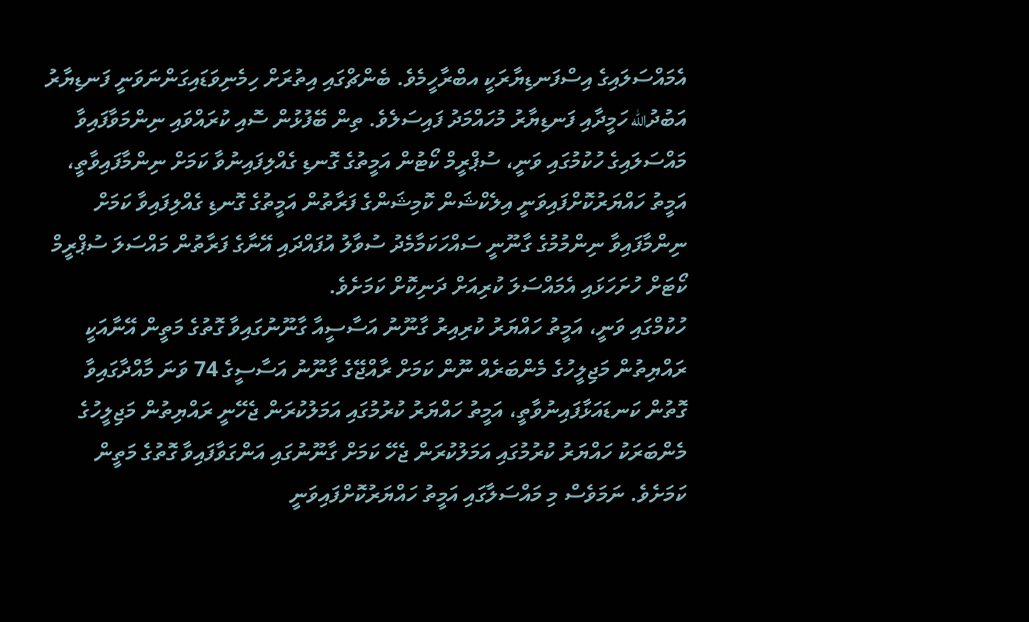އެމައްސަލައިގެ އިސްފަނޑިޔާރަކީ އބްރާހީމެވެ. ބެންޗްގައި އިތުރަށް ހިމެނިވަޑައިގަންނަވަނީ ފަނޑިޔާރު އަބުދުالله ހަމީދާއި ފަނޑިޔާރު މުހައްމަދު ފައިސަލެވެ. ތިން ބޭފުޅުން ސޮއި ކުރައްވައި ނިންމަވާފައިވާ މައްސަލައިގެ ހުކުމުގައި ވަނީ، ސުޕްރީމް ކޯޓުން އަމީތުގެ ގޮނޑި ގެއްލިފައިނުވާ ކަމަށް ނިންމާފައިވާތީ، އަމީތު ހައްޔަރުކޮށްފައިވަނީ އިލެކްޝަން ކޮމިޝަންގެ ފަރާތުން އަމީތުގެ ގޮނޑި ގެއްލިފައިވާ ކަމަށް ނިންމާފައިވާ ނިންމުމުގެ ގާނޫނީ ސައްހަކަމާމެދު ސުވާލު އުފައްދައި އޭނާގެ ފަރާތުން މައްސަލަ ސުޕްރީމް ކޯޓަށް ހުށަހަޅައި އެމައްސަލަ ކުރިއަށް ދަނިކޮށް ކަމަށެވެ.
ހުކުމްގައި ވަނީ، އަމީތު ހައްޔަރު ކުރިއިރު ގާނޫނު އަސާސީއާ ގާނޫނުގައިވާ ގޮތުގެ މަތީން އޭނާއަކީ ރައްޔިތުން މަޖިލީހުގެ މެންބަރެއް ނޫން ކަމަށް ރާއްޖޭގެ ގާނޫނު އަސާސީގެ 74 ވަނަ މާއްދާގައިވާ ގޮތުން ކަނޑައަޅާފައިނުވާތީ، އަމީތު ހައްޔަރު ކުރުމުގައި އަމަލުކުރަން ޖެހޭނީ ރައްޔިތުން މަޖިލީހުގެ މެންބަރަކު ހައްޔަރު ކުރުމުގައި އަމަލުކުރަން ޖެހޭ ކަމަށް ގާނޫނުގައި އަންގަވާފައިވާ ގޮތުގެ މަތީން ކަމަށެވެ. ނަމަވެސް މި މައްސަލާގައި އަމީތު ހައްޔަރުކޮށްފައިވަނީ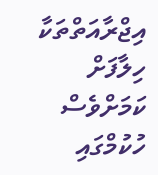އިޖްރާއަތްތަކާ ހިލާފަށް ކަމަށްވެސް ހުކުމްގައި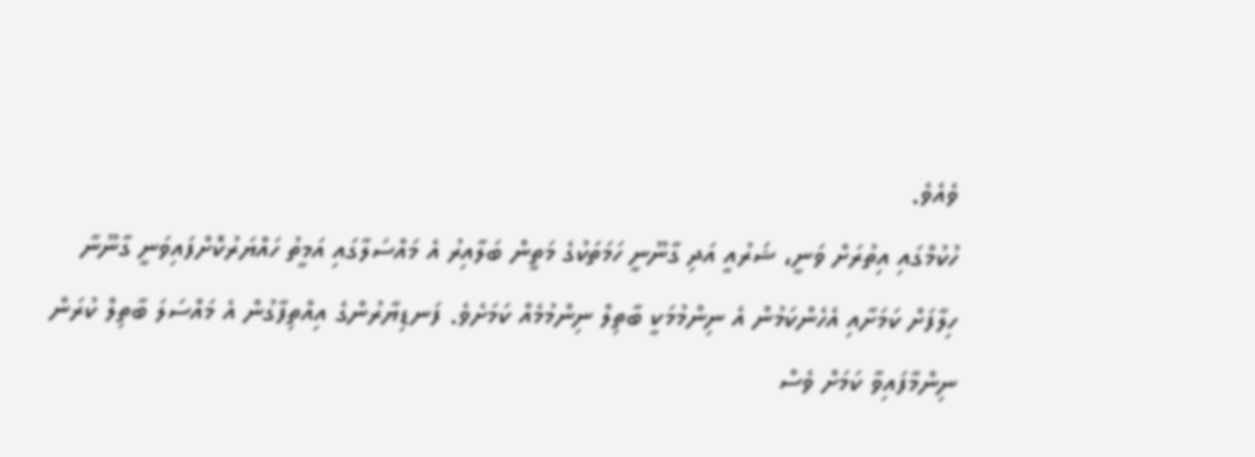ވެއެވެ.
ހުކުމްގައި އިތުރަށް ވަނީ، ޝަރުއީ އަދި ގާނޫނީ ހަމަތަކުގެ މަތީން ބަލާއިރު އެ މައްސަލާގައި އަމީތު ހައްޔަރުކޮށްފައިވަނީ ގާނޫނާ ހިލާފަށް ކަމަށާއި އެހެންކަމުން އެ ނިންމުމަކީ ބާތިލް ނިންމުމެއް ކަމަށެވެ. ފަނޑިޔާރުންގެ އިއްތިފާގުން އެ މައްސަލަ ބާތިލް ކުރަން ނިންމާފައިވާ ކަމަށް ވެސް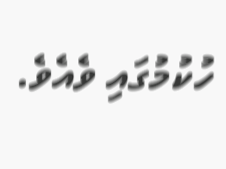ހުކުމުގައި ވެއެވެ.